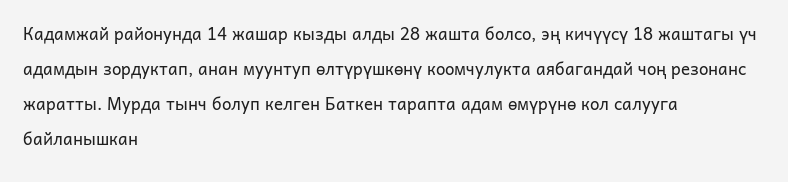Кадамжай районунда 14 жашар кызды алды 28 жашта болсо, эң кичүүсү 18 жаштагы үч адамдын зордуктап, анан муунтуп өлтүрүшкөнү коомчулукта аябагандай чоң резонанс жаратты. Мурда тынч болуп келген Баткен тарапта адам өмүрүнө кол салууга байланышкан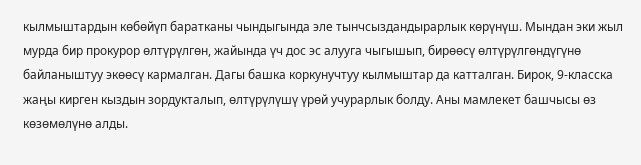кылмыштардын көбөйүп баратканы чындыгында эле тынчсыздандырарлык көрүнүш. Мындан эки жыл мурда бир прокурор өлтүрүлгөн, жайында үч дос эс алууга чыгышып, бирөөсү өлтүрүлгөндүгүнө байланыштуу экөөсү кармалган. Дагы башка коркунучтуу кылмыштар да катталган. Бирок, 9-класска жаңы кирген кыздын зордукталып, өлтүрүлүшү үрөй учурарлык болду. Аны мамлекет башчысы өз көзөмөлүнө алды.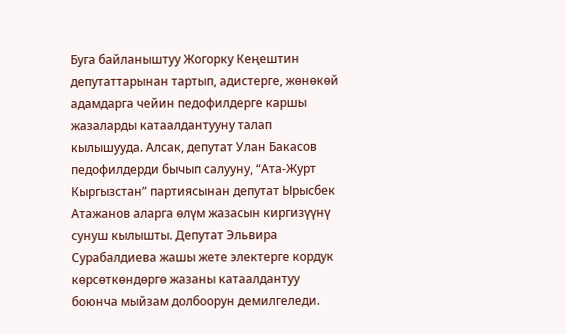Буга байланыштуу Жогорку Кеңештин депутаттарынан тартып, адистерге, жөнөкөй адамдарга чейин педофилдерге каршы жазаларды катаалдантууну талап кылышууда. Алсак, депутат Улан Бакасов педофилдерди бычып салууну, “Ата-Журт Кыргызстан” партиясынан депутат Ырысбек Атажанов аларга өлүм жазасын киргизүүнү сунуш кылышты. Депутат Эльвира Сурабалдиева жашы жете электерге кордук көрсөткөндөргө жазаны катаалдантуу боюнча мыйзам долбоорун демилгеледи.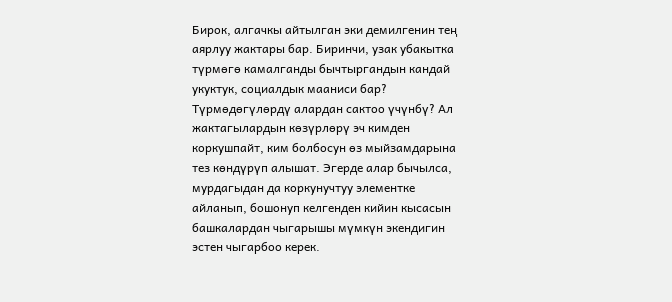Бирок, алгачкы айтылган эки демилгенин тең аярлуу жактары бар. Биринчи, узак убакытка түрмөгө камалганды бычтыргандын кандай укуктук, социалдык мааниси бар? Түрмөдөгүлөрдү алардан сактоо үчүнбү? Ал жактагылардын көзүрлөрү эч кимден коркушпайт, ким болбосун өз мыйзамдарына тез көндүрүп алышат. Эгерде алар бычылса, мурдагыдан да коркунучтуу элементке айланып, бошонуп келгенден кийин кысасын башкалардан чыгарышы мүмкүн экендигин эстен чыгарбоо керек.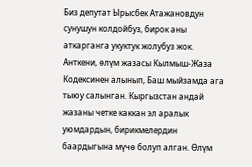Биз депутат Ырысбек Атажановдун сунушун колдойбуз, бирок аны аткарганга укуктук жолубуз жок. Анткени, өлүм жазасы Кылмыш-Жаза Кодексинен алынып, Баш мыйзамда ага тыюу салынган. Кыргызстан андай жазаны четке каккан эл аралык уюмдардын, бирикмелердин баардыгына мүчө болуп алган. Өлүм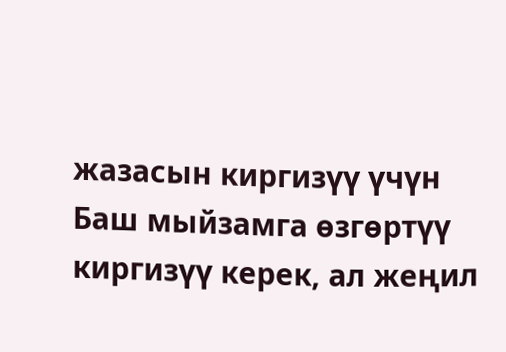жазасын киргизүү үчүн Баш мыйзамга өзгөртүү киргизүү керек, ал жеңил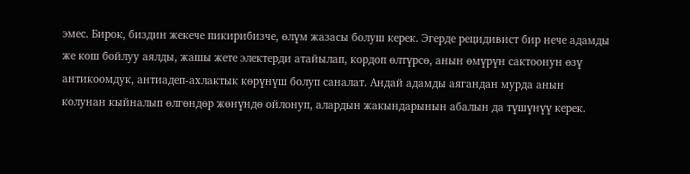эмес. Бирок, биздин жекече пикирибизче, өлүм жазасы болуш керек. Эгерде рецидивист бир нече адамды же кош бойлуу аялды, жашы жете электерди атайылап, кордоп өлтүрсө, анын өмүрүн сактоонун өзү антикоомдук, антиадеп-ахлактык көрүнүш болуп саналат. Андай адамды аягандан мурда анын колунан кыйналып өлгөндөр жөнүндө ойлонуп, алардын жакындарынын абалын да түшүнүү керек.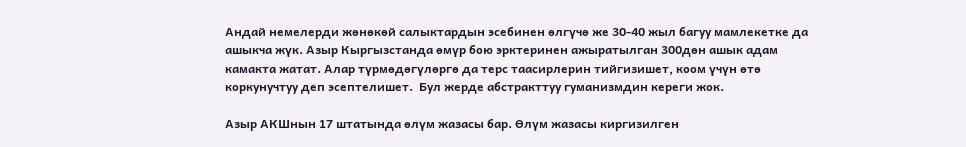Андай немелерди жөнөкөй салыктардын эсебинен өлгүчө же 30-40 жыл багуу мамлекетке да ашыкча жүк. Азыр Кыргызстанда өмүр бою эрктеринен ажыратылган 300дөн ашык адам камакта жатат. Алар түрмөдөгүлөргө да терс таасирлерин тийгизишет, коом үчүн өтө коркунучтуу деп эсептелишет.  Бул жерде абстракттуу гуманизмдин кереги жок.

Азыр АКШнын 17 штатында өлүм жазасы бар. Өлүм жазасы киргизилген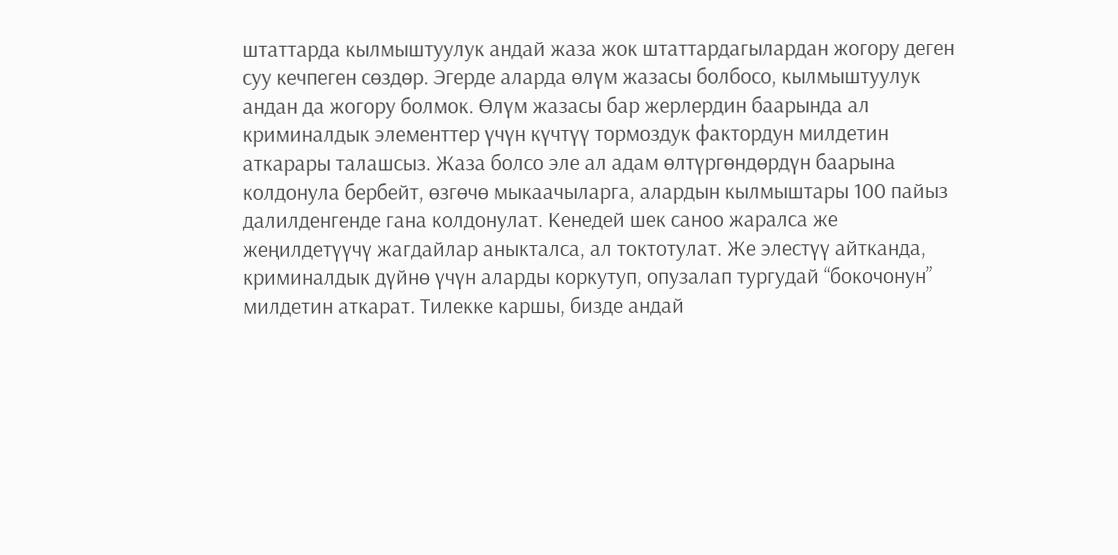штаттарда кылмыштуулук андай жаза жок штаттардагылардан жогору деген суу кечпеген сөздөр. Эгерде аларда өлүм жазасы болбосо, кылмыштуулук андан да жогору болмок. Өлүм жазасы бар жерлердин баарында ал криминалдык элементтер үчүн күчтүү тормоздук фактордун милдетин аткарары талашсыз. Жаза болсо эле ал адам өлтүргөндөрдүн баарына колдонула бербейт, өзгөчө мыкаачыларга, алардын кылмыштары 100 пайыз далилденгенде гана колдонулат. Кенедей шек саноо жаралса же жеңилдетүүчү жагдайлар аныкталса, ал токтотулат. Же элестүү айтканда, криминалдык дүйнө үчүн аларды коркутуп, опузалап тургудай “бокочонун” милдетин аткарат. Тилекке каршы, бизде андай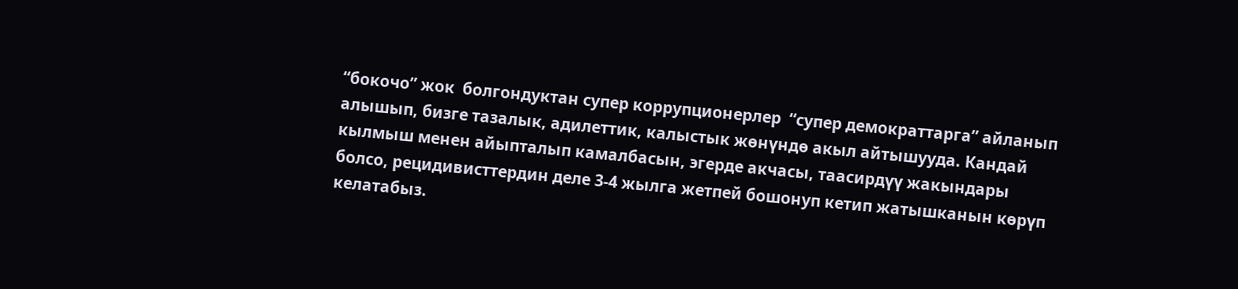“бокочо” жок  болгондуктан супер коррупционерлер  “супер демократтарга” айланып алышып, бизге тазалык, адилеттик, калыстык жөнүндө акыл айтышууда. Кандай    кылмыш менен айыпталып камалбасын, эгерде акчасы, таасирдүү жакындары болсо, рецидивисттердин деле 3-4 жылга жетпей бошонуп кетип жатышканын көрүп  келатабыз.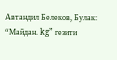Автандил Белеков, Булак: “Майдан. kg” гезити